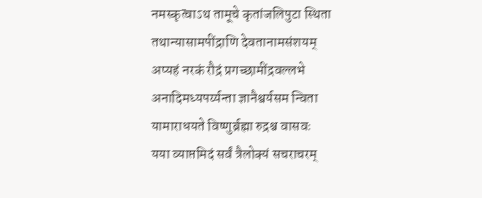नमस्कृत्वाऽथ तामूचे कृतांजलिपुटा स्थिता
तथान्यासामपींद्राणि देवतानामसंशयम्
अप्यहं नरकं रौद्रं प्रगच्छामींद्रवल्लभे
अनादिमध्यपर्य्यन्ता ज्ञानैश्वर्यसम न्विता
यामाराधयते विष्णुर्ब्रह्मा रुद्रश्च वासवः
यया व्याप्तमिदं सर्वं त्रैलोक्यं सचराचरम्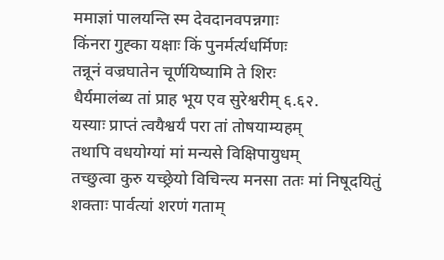ममाज्ञां पालयन्ति स्म देवदानवपन्नगाः
किंनरा गुह्का यक्षाः किं पुनर्मर्त्यधर्मिणः
तन्नूनं वज्रघातेन चूर्णयिष्यामि ते शिरः
धैर्यमालंब्य तां प्राह भूय एव सुरेश्वरीम् ६.६२.
यस्याः प्राप्तं त्वयैश्वर्यं परा तां तोषयाम्यहम्
तथापि वधयोग्यां मां मन्यसे विक्षिपायुधम्
तच्छुत्वा कुरु यच्छ्रेयो विचिन्त्य मनसा ततः मां निषूदयितुं शक्ताः पार्वत्यां शरणं गताम्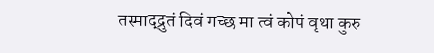तस्माद्द्रुतं दिवं गच्छ मा त्वं कोपं वृथा कुरु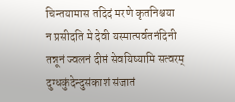चिन्तयामास तदिदं मरणे कृतनिश्चया
न प्रसीदति मे देवी यस्मात्पर्वतनंदिनी
तन्नूनं ज्वलनं दीप्तं सेवयिष्यामि सत्वरम्
दुग्धकुंदेन्दुसंकाशं संजातं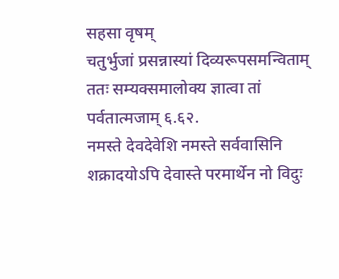सहसा वृषम्
चतुर्भुजां प्रसन्नास्यां दिव्यरूपसमन्विताम्
ततः सम्यक्समालोक्य ज्ञात्वा तां पर्वतात्मजाम् ६.६२.
नमस्ते देवदेवेशि नमस्ते सर्ववासिनि
शक्रादयोऽपि देवास्ते परमार्थेन नो विदुः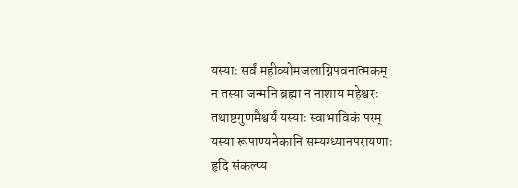यस्याः सर्वं महीव्योमजलाग्निपवनात्मकम्
न तस्या जन्मनि ब्रह्मा न नाशाय महेश्वरः
तथाष्टगुणमैश्वर्यं यस्याः स्वाभाविकं परम्
यस्या रूपाण्यनेकानि सम्यग्ध्यानपरायणाः
हृदि संकल्प्य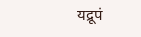यद्रूपं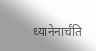ध्यानेनार्चंति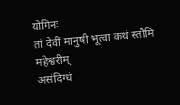योगिनः
तां देवीं मानुषी भूत्वा कथं स्तौमि महेश्वरीम्
असंदिग्धं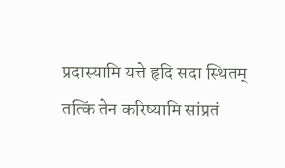प्रदास्यामि यत्ते हृदि सदा स्थितम्
तत्किं तेन करिष्यामि सांप्रतं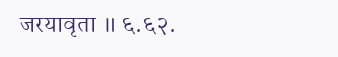जरयावृता ॥ ६.६२.